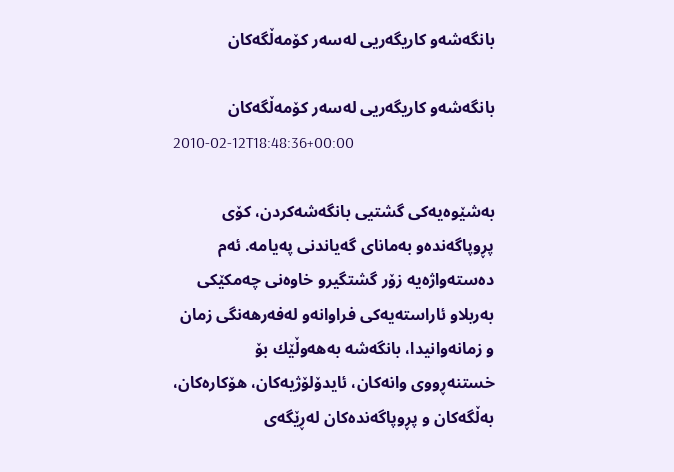بانگه‌شه‌و كاریگه‌ریی له‌سه‌ر كۆمه‌ڵگه‌كان

بانگه‌شه‌و كاریگه‌ریی له‌سه‌ر كۆمه‌ڵگه‌كان
2010-02-12T18:48:36+00:00

به‌شێوه‌یه‌كی گشتیی بانگه‌شه‌كردن، كۆی پڕوپاگه‌نده‌و به‌مانای گه‌یاندنی په‌یامه‌. ئه‌م ده‌سته‌واژه‌یه‌ زۆر گشتگیرو خاوه‌نی چه‌مكێكی به‌ربلاو ئاراسته‌یه‌كی فراوانه‌و له‌فه‌رهه‌نگی زمان و زمانه‌وانیدا، بانگه‌شه‌ به‌هه‌وڵێك بۆ خستنه‌ڕووی وانه‌كان، ئایدۆلۆژیه‌كان، هۆكاره‌كان، به‌ڵگه‌كان و پڕوپاگه‌نده‌كان له‌ڕێگه‌ی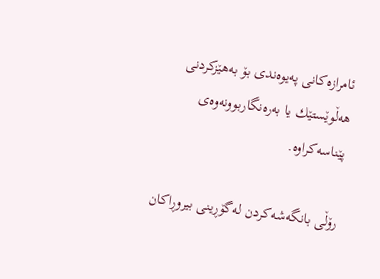ئامرازه‌كانی په‌یوه‌ندی بۆ به‌هێزكردنی هه‌ڵوێستێك یا به‌ره‌نگاربوونه‌وه‌ی پێناسه‌كراوه‌.

رۆڵی بانگه‌شه‌كردن له‌گۆڕینی بیروڕاكان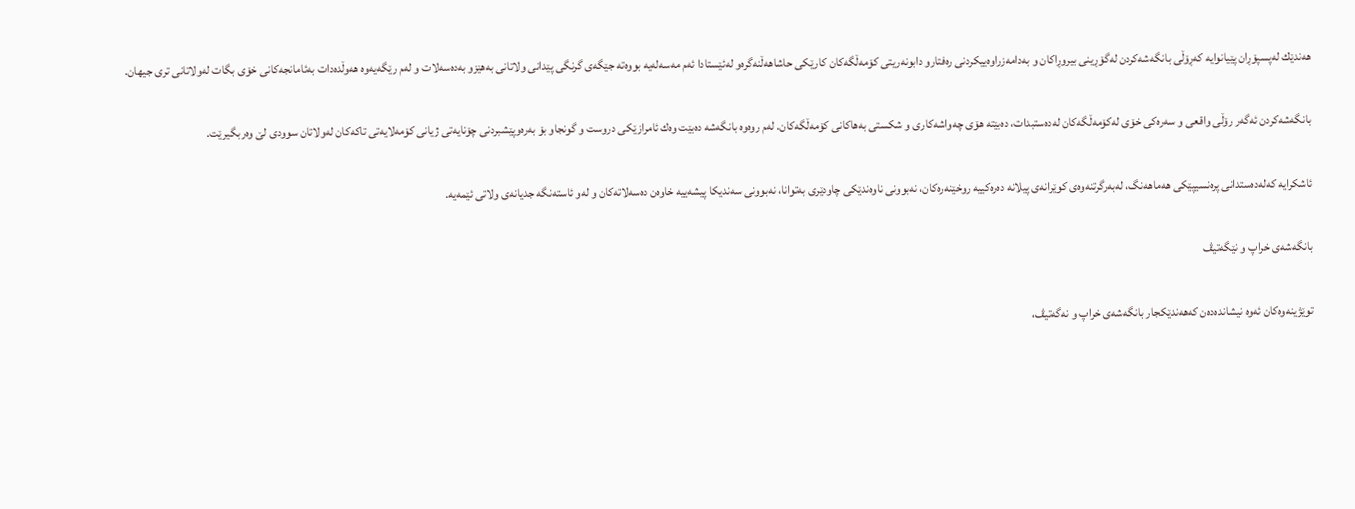هه‌ندێك له‌پسپۆڕان پێیانوایه‌ كه‌ڕۆڵی بانگه‌شه‌كردن له‌گۆڕینی بیروڕاكان و به‌دامه‌زراوه‌ییكردنی ره‌فتارو دابونه‌ریتی كۆمه‌ڵگه‌كان كارێكی حاشاهه‌ڵنه‌گره‌و له‌ئێستادا ئه‌م مه‌سه‌له‌یه‌ بووه‌ته‌ جێگه‌ی گرنگی پێدانی ولاتانی به‌هێزو به‌ده‌سه‌لات و له‌م رێگه‌یه‌وه‌ هه‌وڵده‌دات به‌ئامانجه‌كانی خۆی بگات له‌ولاتانی تری جیهان.

بانگه‌شه‌كردن ئه‌گه‌ر رۆڵی واقعی و سه‌ره‌كی خۆی له‌كۆمه‌ڵگه‌كان له‌ده‌ستبدات، ده‌بێته‌ هۆی چه‌واشه‌كاری و شكستی به‌هاكانی كۆمه‌ڵگه‌كان. له‌م روه‌وه‌ بانگه‌شه‌ ده‌بێت وه‌ك ئامرازێكی دروست و گونجاو بۆ به‌ره‌وپێشبردنی چۆنایه‌تی ژیانی كۆمه‌لایه‌تی تاكه‌كان له‌ولاتان سوودی لێ وه‌ربگیرێت.

ئاشكرایه‌ كه‌له‌ده‌ستدانی پره‌نسیپێكی هه‌ماهه‌نگ، له‌به‌رگرتنه‌وه‌ی كوێرانه‌ی پیلانه‌ ده‌ره‌كییه‌ روخێنه‌ره‌كان، نه‌بوونی ناوه‌ندێكی چاودێری به‌توانا، نه‌بوونی سه‌ندیكا پیشه‌ییه‌ خاوه‌ن ده‌سه‌لاته‌كان و له‌و ئاسته‌نگه‌ جدیانه‌ی ولاتی ئێمه‌یه‌.

بانگه‌شه‌ی خراپ و نێگه‌تیڤ

توێژینه‌وه‌كان ئه‌وه‌ نیشانده‌ده‌ن كه‌هه‌ندێكجار بانگه‌شه‌ی خراپ و نه‌گه‌تیڤ،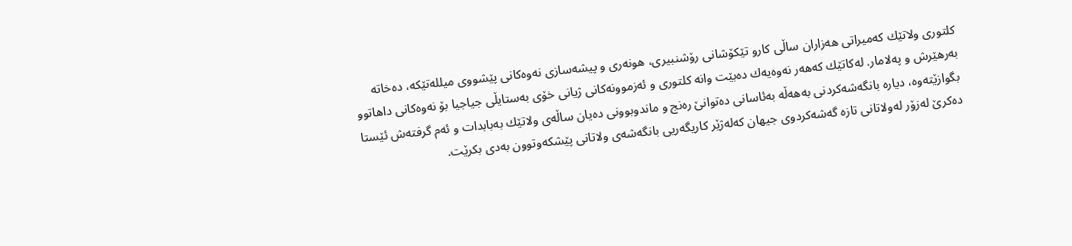كلتوری ولاتێك كه‌میراتی هه‌زاران ساڵی كارو تێكۆشانی رۆشنبیری، هونه‌ری و پیشه‌سازی نه‌وه‌كانی پێشووی میلله‌تێكه‌، ده‌خاته‌ به‌رهێرش و په‌لامار. له‌كاتێك كه‌هه‌ر نه‌وه‌یه‌ك ده‌بێت وانه‌ كلتوری و ئه‌زموونه‌كانی ژیانی خۆی به‌ستایڵی جیاجیا بۆ نه‌وه‌كانی داهاتوو بگوازێته‌وه‌، دیاره‌ بانگه‌شه‌كردنی به‌هه‌ڵه‌ به‌ئاسانی ده‌توانێ ره‌نج و ماندوبوونی ده‌یان ساڵه‌ی ولاتێك به‌بابدات و ئه‌م گرفته‌ش ئێستا ده‌كرێ له‌زۆر له‌ولاتانی تازه‌ گه‌شه‌كردوی جیهان كه‌له‌ژێر كاریگه‌ریی بانگه‌شه‌ی ولاتانی پێشكه‌وتوون به‌دی بكرێت.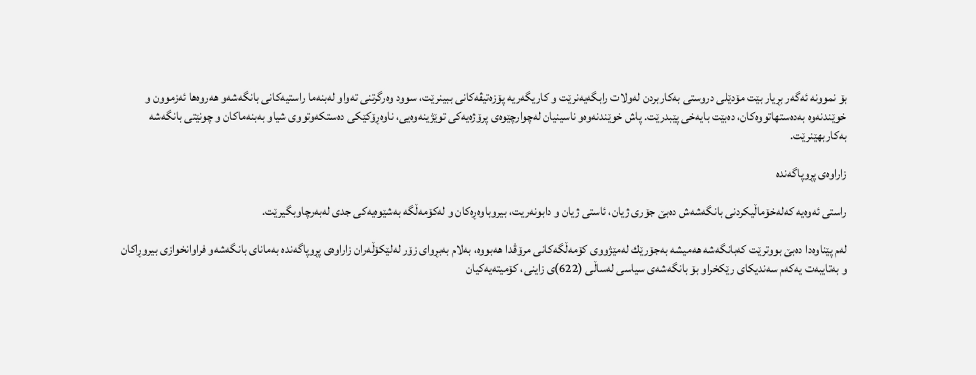بۆ نموونه‌ ئه‌گه‌ر بڕیار بێت مۆدێلی دروستی به‌كاربردن له‌ولات رابگه‌یه‌نرێت و كاریگه‌ریه‌ پۆزه‌تیڤه‌كانی ببینرێت، سوود وه‌رگرتنی ته‌واو له‌بنه‌ما راستیه‌كانی بانگه‌شه‌و هه‌روه‌ها ئه‌زموون و خوێندنه‌وه‌ به‌ده‌ستهاتووه‌كان، ده‌بێت بایه‌خی پێبدرێت. پاش خوێندنه‌وه‌و ناسینیان له‌چوارچێوه‌ی پرۆژه‌یه‌كی توێژینه‌وه‌یی، ناوه‌ڕۆكێكی ده‌ستكه‌وتووی شیاو به‌بنه‌ماكان و چونێتی بانگه‌شه‌ به‌كاربهێنرێت.

زاراوه‌ی پڕوپاگه‌نده‌

راستی ئه‌وه‌یه‌ كه‌له‌خۆماڵیكردنی بانگه‌شه‌ش ده‌بێ جۆری ژیان، ئاستی ژیان و دابونه‌ریت، بیروباوه‌ڕه‌كان و له‌كۆمه‌ڵگه‌ به‌شێوه‌یه‌كی جدی له‌به‌رچاوبگیرێت.

له‌م پێناوه‌دا ده‌بێ بووترێت كه‌بانگه‌شه‌ هه‌میشه‌ به‌جۆرێك له‌مێژووی كۆمه‌ڵگه‌كانی مرۆڤدا هه‌بووه‌، به‌لام به‌بڕوای زۆر له‌لێكۆڵه‌ران زاراوه‌ی پڕوپاگه‌نده‌ به‌مانای بانگه‌شه‌و فراوانخوازی بیروڕاكان و به‌تایبه‌ت یه‌كه‌م سه‌ندیكای رێكخراو بۆ بانگه‌شه‌ی سیاسی له‌ساڵی (622)ی زاینی، كۆمیته‌یه‌كیان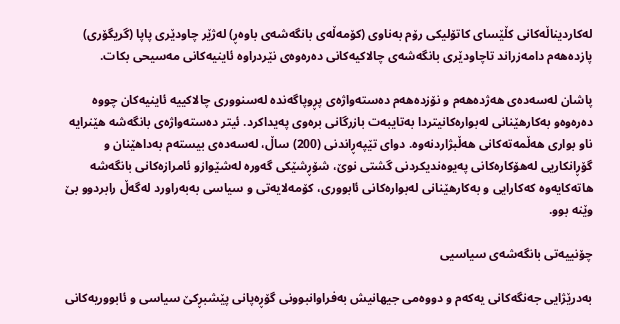له‌كاردیناڵه‌كانی كڵێسای كاتۆلیكی رۆم به‌ناوی (كۆمه‌ڵه‌ی بانگه‌شه‌ی باوه‌ڕ) له‌ژێر چاودێری پاپا (گریگۆری) پازده‌هه‌م دامه‌زراند تاچاودێری بانگه‌شه‌ی چالاكیه‌كانی ده‌ره‌وه‌ی نێردراوه‌ ئاینیه‌كانی مه‌سیحی بكات.

پاشان له‌سه‌ده‌ی هه‌ژده‌هه‌م و نۆزده‌هه‌م ده‌سته‌واژه‌ی پڕوپاگه‌نده‌ له‌سنووری چالاكییه‌ ئاینیه‌كان چووه‌ ده‌ره‌وه‌و به‌كارهێنانی له‌بواره‌كانیتردا به‌تایبه‌ت بازرگانی بره‌وی په‌یداكرد. ئیتر ده‌سته‌واژه‌ی بانگه‌شه‌ هێنرایه‌ ناو بواری هه‌ڵمه‌ته‌كانی هه‌ڵبژاردنه‌وه‌. دوای تێپه‌ڕاندنی (200) ساڵ، له‌سه‌ده‌ی بیسته‌م به‌داهێنان و گۆڕانكاریی له‌هۆكاره‌كانی په‌یوه‌ندیكردنی گشتی نوێ، شۆڕشێكی گه‌وره‌ له‌شێوازو ئامرازه‌كانی بانگه‌شه‌ هاته‌كایه‌وه‌ كه‌كارایی و به‌كارهێنانی له‌بواره‌كانی ئابووری، كۆمه‌لایه‌تی و سیاسی به‌به‌راورد له‌گه‌ڵ رابردوو بێ وێنه‌ بوو.

چۆنییه‌تی بانگه‌شه‌ی سیاسیی

به‌درێژایی جه‌نگه‌كانی یه‌كه‌م و دووه‌می جیهانیش به‌فراوانبوونی گۆڕه‌پانی پێشبڕكێ سیاسی و ئابووریه‌كانی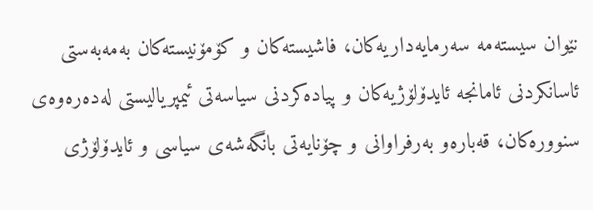نێوان سیسته‌مه‌ سه‌رمایه‌داریه‌كان، فاشیسته‌كان و كۆمۆنیسته‌كان به‌مه‌به‌ستی ئاسانكردنی ئامانجه‌ ئایدۆلۆژیه‌كان و پیاده‌كردنی سیاسه‌تی ئیمپریالیستی له‌ده‌ره‌وه‌ی سنووره‌كان، قه‌باره‌و به‌رفراوانی و چۆنایه‌تی بانگه‌شه‌ی سیاسی و ئایدۆلۆژی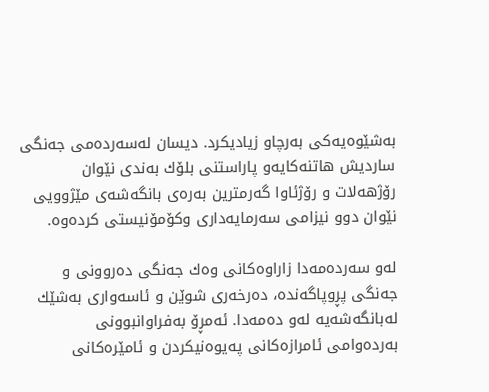به‌شێوه‌یه‌كی به‌رچاو زیادیكرد. دیسان له‌سه‌رده‌می جه‌نگی ساردیش هاتنه‌كایه‌و پاراستنی بلۆك به‌ندی نێوان رۆژهه‌لات و رۆژئاوا گه‌رمترین به‌ره‌ی بانگه‌شه‌ی مێژوویی نێوان دوو نیزامی سه‌رمایه‌داری وكۆمۆنیستی كرده‌وه‌.

له‌و سه‌رده‌مه‌دا زاراوه‌كانی وه‌ك جه‌نگی ده‌روونی و جه‌نگی پڕوپاگه‌نده‌، ده‌رخه‌ری شوێن و ئاسه‌واری به‌شێك له‌بانگه‌شه‌یه‌ له‌و ده‌مه‌دا. ئه‌مڕۆ به‌فراوانبوونی به‌رده‌وامی ئامرازه‌كانی په‌یوه‌نیكردن و ئامێره‌كانی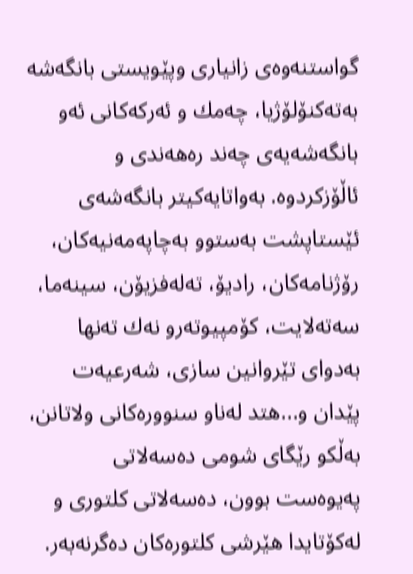گواستنه‌وه‌ی زانیاری وپێویستی بانگه‌شه‌ به‌ته‌كنۆلۆژیا، چه‌مك و ئه‌ركه‌كانی ئه‌و بانگه‌شه‌یه‌ی چه‌ند ره‌هه‌ندی و ئاڵۆزكردوه‌. به‌واتایه‌كیتر بانگه‌شه‌ی ئێستاپشت به‌ستوو به‌چاپه‌مه‌نیه‌كان، رۆژنامه‌كان، رادیۆ، ته‌له‌فزیۆن، سینه‌ما، سه‌ته‌لایت، كۆمپیوته‌رو نه‌ك ته‌نها به‌دوای تێروانین سازی، شه‌رعیه‌ت پێدان و...هتد له‌ناو سنووره‌كانی ولاتانن، به‌ڵكو رێگای شومی ده‌سه‌لاتی په‌یوه‌ست بوون، ده‌سه‌لاتی كلتوری و له‌كۆتایدا هێرشی كلتوره‌كان ده‌گرنه‌به‌ر.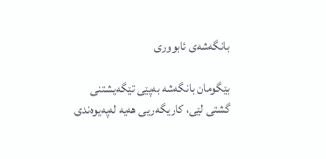بانگه‌شه‌ی ئابووری

بێگومان بانگه‌شه‌ به‌پێی تێگه‌یشتنی گشتی لێی، كاریگه‌ریی هه‌یه‌ له‌په‌یوه‌ندی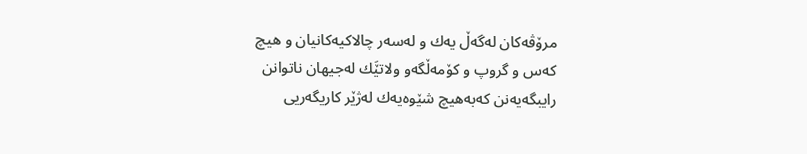مرۆڤه‌كان له‌گه‌ڵ یه‌ك و له‌سه‌ر چالاكیه‌كانیان و هیچ كه‌س و گروپ و كۆمه‌ڵگه‌و ولاتێَك له‌جیهان ناتوانن رایبگه‌یه‌نن كه‌به‌هیچ شێوه‌یه‌ك له‌ژێر كاریگه‌ریی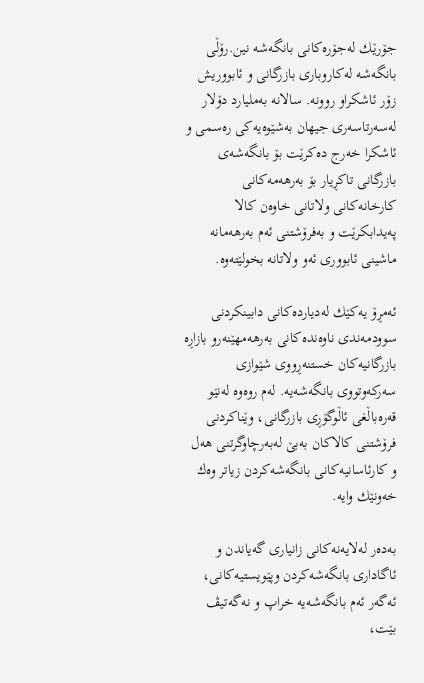جۆرێك له‌جۆره‌كانی بانگه‌شه‌ نین.رۆڵی بانگه‌شه‌ له‌كاروباری بازرگانی و ئابووریش زۆر ئاشكراو روونه‌. سالانه‌ به‌ملیارد دۆلار له‌سه‌رتاسه‌ری جیهان به‌شێوه‌یه‌كی ره‌سمی و ئاشكرا خه‌رج ده‌كرێت بۆ بانگه‌شه‌ی بازرگانی تاكڕیار بۆ به‌رهه‌مه‌كانی كارخانه‌كانی ولاتانی خاوه‌ن كالا په‌یدابكرێت و به‌فرۆشتنی ئه‌م به‌رهه‌مانه‌ ماشینی ئابووری ئه‌و ولاتانه‌ بخولێته‌وه‌.

ئه‌مڕۆ یه‌كێك له‌دیارده‌كانی دابینكردنی سوودمه‌ندی ناوه‌نده‌كانی به‌رهه‌مهێنه‌رو بازاڕه‌ بازرگانیه‌كان خستنه‌ڕووی شێوازی سه‌ركه‌وتووی بانگه‌شه‌یه‌. له‌م روه‌وه‌ له‌نێو قه‌ره‌باڵغی ئاڵوگۆڕی بازرگانی، وێناكردنی فرۆشتنی كالاكان به‌بێ له‌به‌رچاوگرتنی هه‌ل و كارئاسانیه‌كانی بانگه‌شه‌كردن زیاتر وه‌ك خه‌ونێك وایه‌.

به‌ده‌ر له‌لایه‌نه‌كانی زانیاری گه‌یاندن و ئاگاداری بانگه‌شه‌كردن وپێویستیه‌كانی، ئه‌گه‌ر ئه‌م بانگه‌شه‌یه‌ خراپ و نه‌گه‌تیڤ بێت،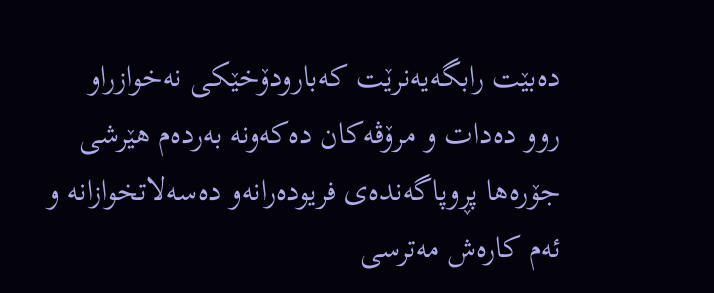ده‌بێت رابگه‌یه‌نرێت كه‌بارودۆخێكی نه‌خوازراو روو ده‌دات و مرۆڤه‌كان ده‌كه‌ونه‌ به‌رده‌م هێرشی جۆره‌ها پڕوپاگه‌نده‌ی فریوده‌رانه‌و ده‌سه‌لاتخوازانه‌ و ئه‌م كاره‌ش مه‌ترسی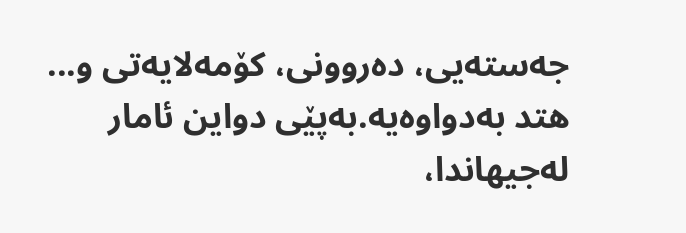جه‌سته‌یی، ده‌روونی، كۆمه‌لایه‌تی و... هتد به‌دواوه‌یه‌.به‌پێی دواین ئامار له‌جیهاندا،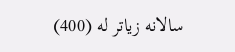سالانه‌ زیاتر له‌ (400)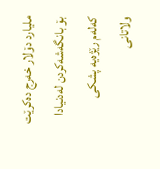ملیارد دۆلار خه‌رج ده‌كرێت بۆ بانگه‌شه‌كردن له‌دنیادا كه‌له‌م رێژه‌یه‌ پشكی ولاتانی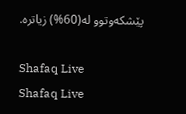پێشكه‌وتوو له‌(60%) زیاتره‌.

Shafaq Live
Shafaq Live